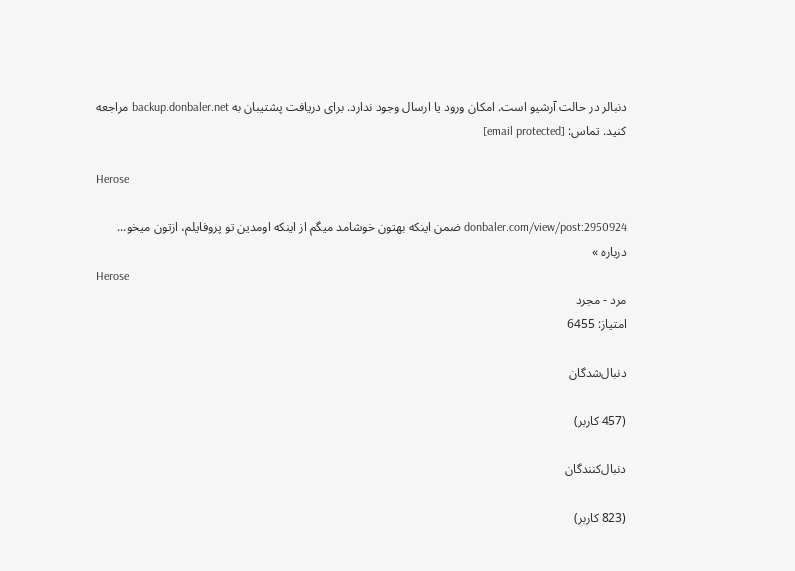دنبالر در حالت آرشیو است. امکان ورود یا ارسال وجود ندارد. برای دریافت پشتیبان به backup.donbaler.net مراجعه کنید. تماس: [email protected]

Herose

donbaler.com/view/post:2950924 ضمن اینکه بهتون خوشامد میگم از اینکه اومدین تو پروفایلم، ازتون میخو... درباره »
Herose
مرد - مجرد
امتیاز: 6455

دنبال‌شدگان

(457 کاربر)

دنبال‌کنندگان

(823 کاربر)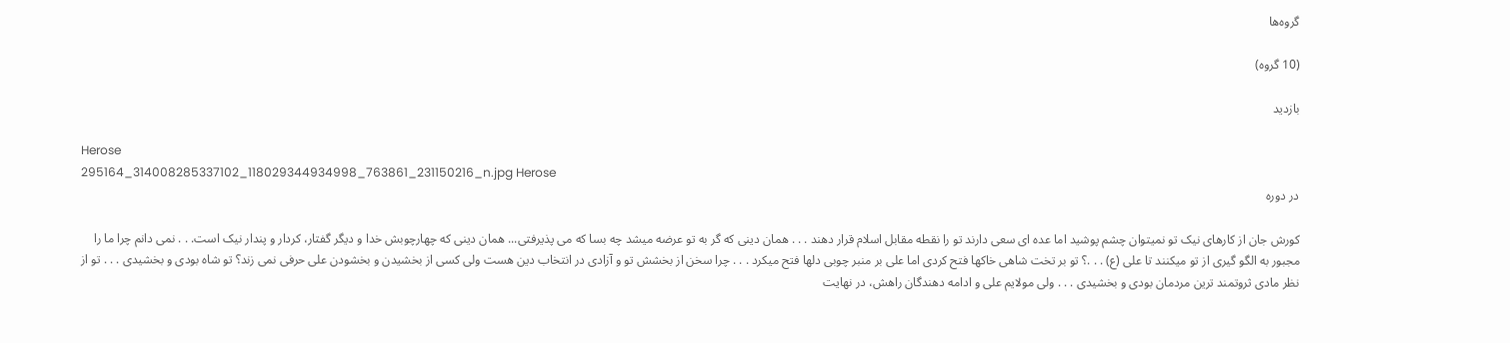گروه‌ها

(10 گروه)

بازدید

Herose
295164_314008285337102_118029344934998_763861_231150216_n.jpg Herose
در دوره

کورش جان از کارهای نیک تو نمیتوان چشم پوشید اما عده ای سعی دارند تو را نقطه مقابل اسلام قرار دهند . . . همان دینی که گر به تو عرضه میشد چه بسا که می پذیرفتی... همان دینی که چهارچوبش خدا و دیگر گفتار، کردار و پندار نیک است. . . نمی دانم چرا ما را مجبور به الگو گیری از تو میکنند تا علی (ع) . . .؟ تو بر تخت شاهی خاکها فتح کردی اما علی بر منبر چوبی دلها فتح میکرد . . . چرا سخن از بخشش تو و آزادی در انتخاب دین هست ولی کسی از بخشیدن و بخشودن علی حرفی نمی زند؟ تو شاه بودی و بخشیدی . . . تو از نظر مادی ثروتمند ترین مردمان بودی و بخشیدی . . . ولی مولایم علی و ادامه دهندگان راهش، در نهایت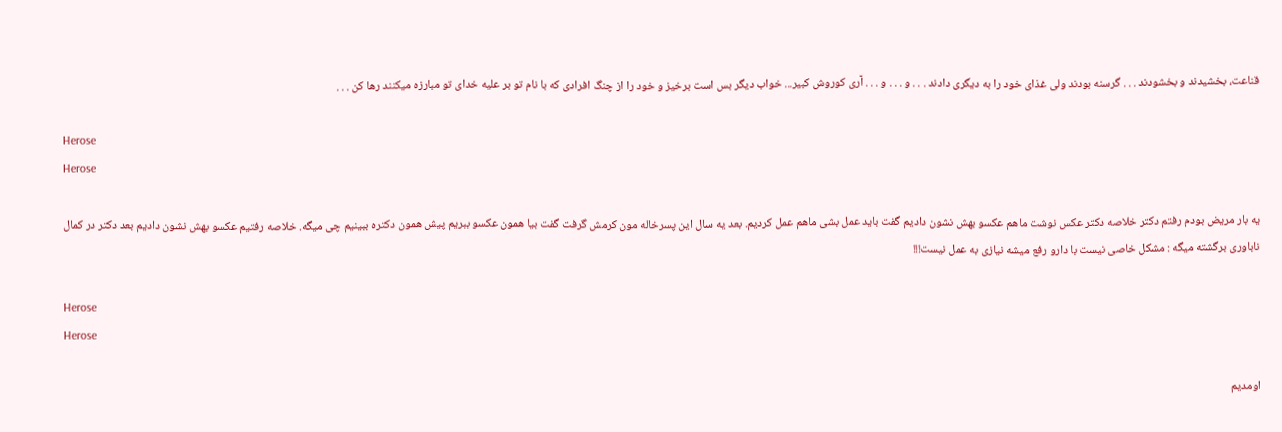قناعت، بخشیدند و بخشودند . . . گرسنه بودند ولی غذای خود را به دیگری دادند . . . و . . . و . . . آری کوروش کبیر... خواب دیگر بس است برخیز و خود را از چنگ افرادی که با نام تو بر علیه خدای تو مبارزه میکنند رها کن . . .

Herose
Herose

یه بار مریض بودم رفتم دکتر خلاصه دکتر عکس نوشت ماهم عکسو بهش نشون دادیم گفت باید عمل بشی ماهم عمل کردیم. بعد یه سال این پسرخاله مون کرمش گرفت گفت بیا همون عکسو ببریم پیش همون دکتره ببینیم چی میگه. خلاصه رفتیم عکسو بهش نشون دادیم بعد دکتر در کمال ناباوری برگشته میگه : مشکل خاصی نیست با دارو رفع میشه نیازی به عمل نیست!!!

Herose
Herose

اومدیم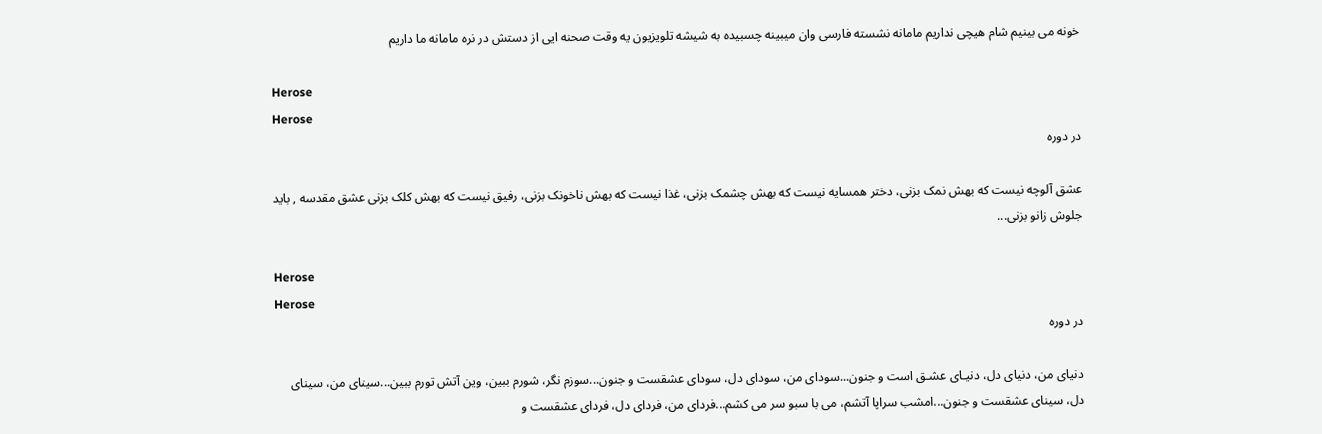خونه می بینیم شام هیچی نداریم مامانه نشسته فارسی وان میبینه چسبیده به شیشه تلویزیون یه وقت صحنه ایی از دستش در نره مامانه ما داریم

Herose
Herose
در دوره

عشق آلوچه نیست که بهش نمک بزنی، دختر همسایه نیست که بهش چشمک بزنی، غذا نیست که بهش ناخونک بزنی، رفیق نیست که بهش کلک بزنی عشق مقدسه , باید جلوش زانو بزنی...

Herose
Herose
در دوره

دنیای من، دنیای دل، دنیـای عشـق است و جنون...سودای من، سودای دل، سودای عشقست و جنون...سوزم نگر، شورم ببین، وین آتش تورم ببین...سینای من، سینای دل، سینای عشقست و جنون...امشب سراپا آتشم، می با سبو سر می کشم...فردای من، فردای دل، فردای عشقست و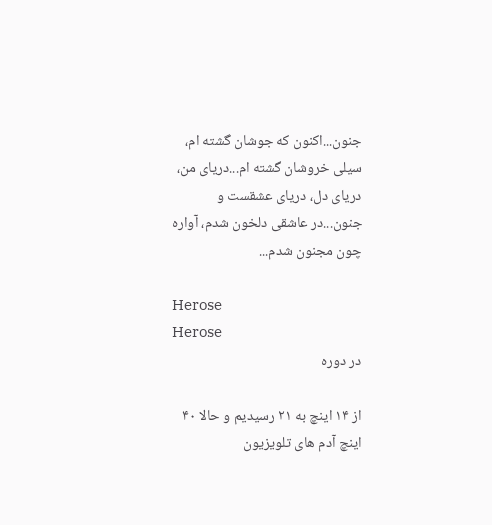جنون...اکنون که جوشان گشته ام، سیلی خروشان گشته ام...دریای من، دریای دل، دریای عشقست و جنون...در عاشقی دلخون شدم، آواره چون مجنون شدم...

Herose
Herose
در دوره

از ۱۴ اینچ به ۲۱ رسیدیم و حالا ۴۰ اینچ آدم های تلویزیون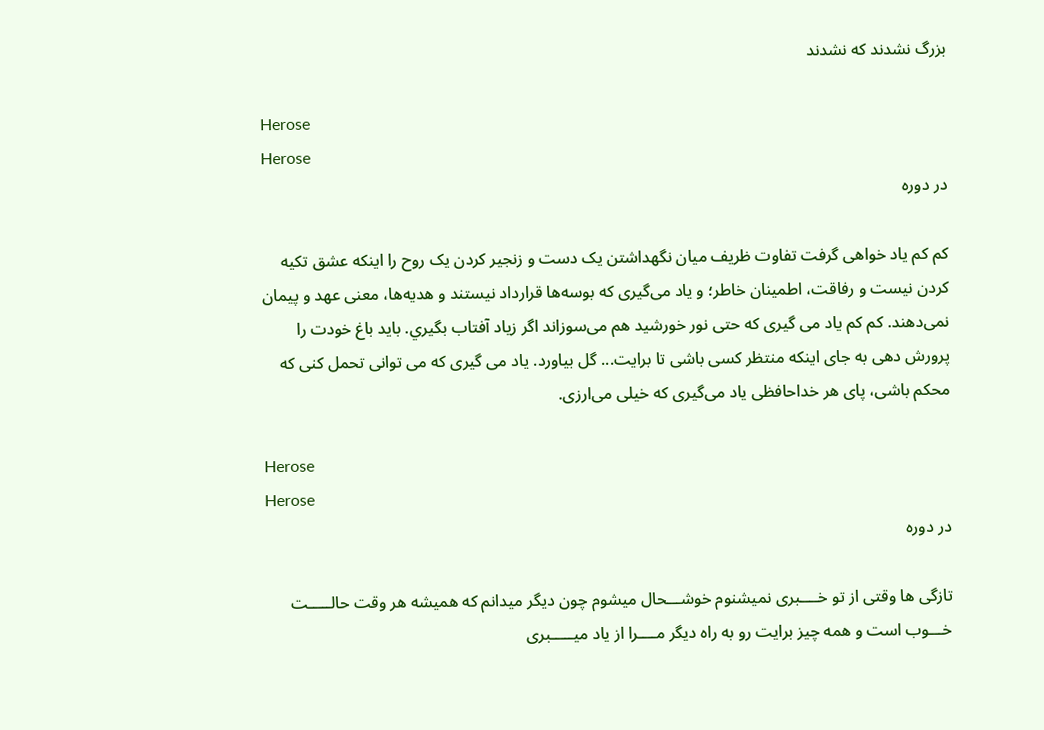بزرگ نشدند که نشدند

Herose
Herose
در دوره

کم کم یاد خواهی گرفت تفاوت ظریف میان نگهداشتن یک دست و زنجیر کردن یک روح را اینکه عشق تکیه کردن نیست و رفاقت، اطمینان خاطر؛ و یاد می‌گیری که بوسه‌ها قرارداد نیستند و هدیه‌ها، معنی عهد و پیمان نمی‌دهند. کم کم یاد می گیری که حتی نور خورشید هم می‌سوزاند اگر زیاد آفتاب بگیري. باید باغ خودت را پرورش دهی به جای اینکه منتظر کسی باشی تا برایت... گل بیاورد. یاد می گیری که می توانی تحمل کنی که محکم باشی، پای هر خداحافظی یاد می‌گیری که خیلی می‌ارزی.

Herose
Herose
در دوره

تازگی ها وقتی از تو خــــبری نمیشنوم خوشـــحال میشوم چون دیگر میدانم که همیشه هر وقت حالـــــت خـــوب است و همه چیز برایت رو به راه دیگر مــــرا از یاد میـــــبری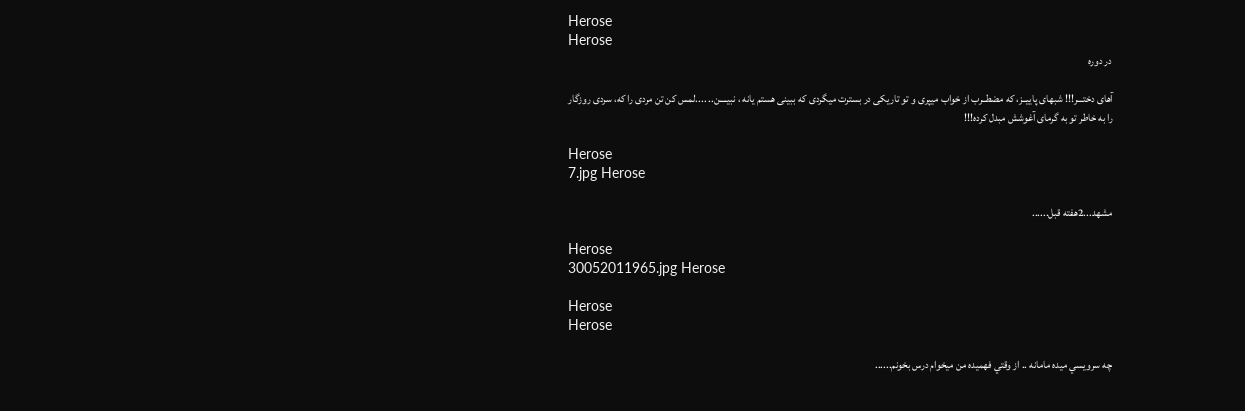Herose
Herose
در دوره

آھای دختـــر!!! شبھای پاییــز، که مضطــرب از خواب میپری و تو تاریکی در بسترت میگردی که ببینی ھستم یانه ، نبیــــن.. ....لمس کن تن مردی را که، سردی روزگار را به خاطر تو به گرمای آغوشش مبدل کرده!!!

Herose
7.jpg Herose

مشهد...2هفته قبل......

Herose
30052011965.jpg Herose

Herose
Herose

چه سرويسي ميده مامانه .. از وقتي فهميده من ميخوام درس بخونم......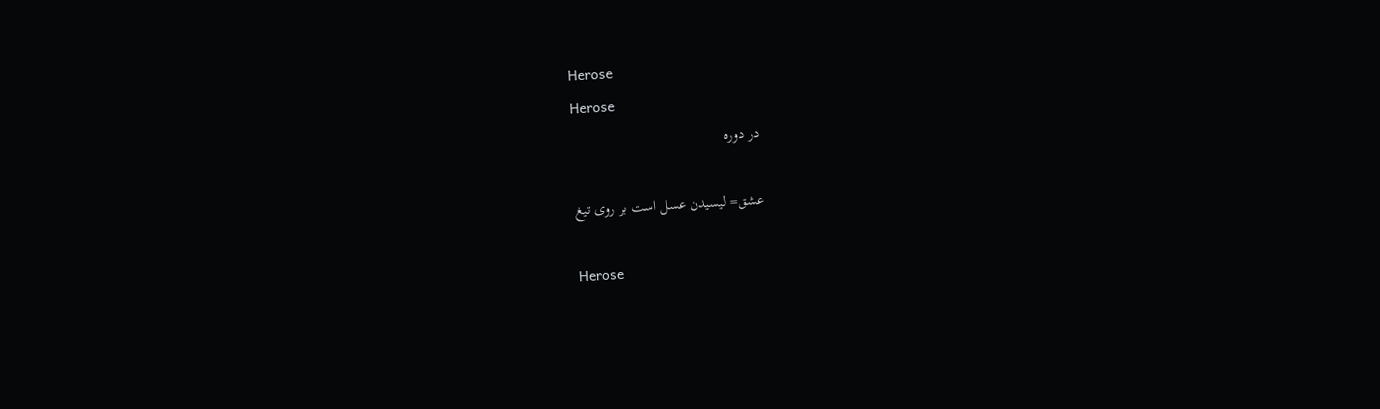Herose
Herose
در دوره

عشق= لیسیدن عسل است بر روی تیغ

Herose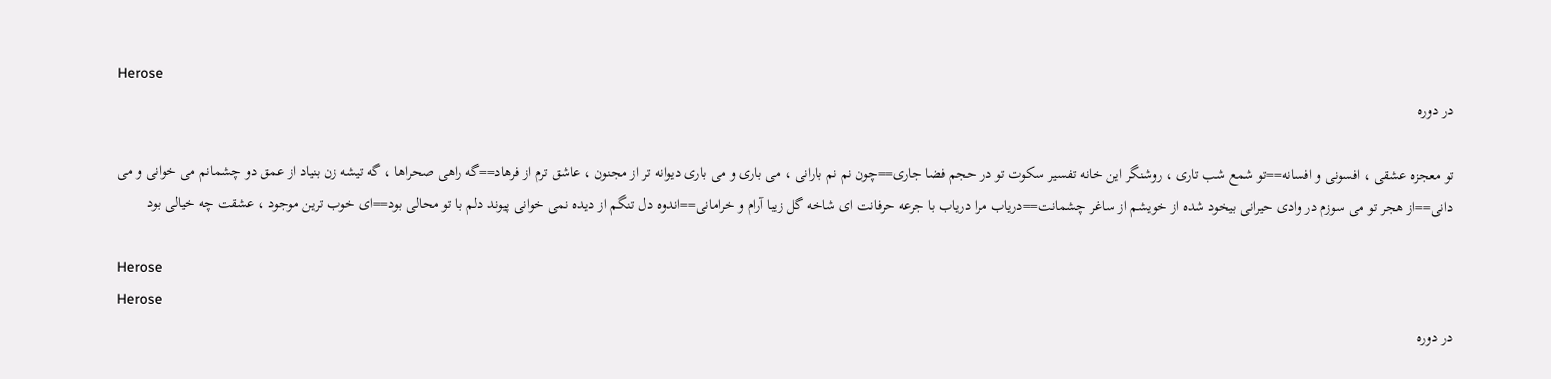Herose
در دوره

تو معجزه عشقی ، افسونی و افسانه==تو شمع شب تاری ، روشنگر این خانه تفسیر سکوت تو در حجم فضا جاری==چون نم نم بارانی ، می باری و می باری دیوانه تر از مجنون ، عاشق ترم از فرهاد==گه راهی صحراها ، گه تیشه زن بنیاد از عمق دو چشمانم می خوانی و می دانی==از هجر تو می سوزم در وادی حیرانی بیخود شده از خویشم از ساغر چشمانت==دریاب مرا دریاب با جرعه حرفانت ای شاخه گل زیبا آرام و خرامانی==اندوه دل تنگم از دیده نمی خوانی پیوند دلم با تو محالی بود==ای خوب ترین موجود ، عشقت چه خیالی بود

Herose
Herose
در دوره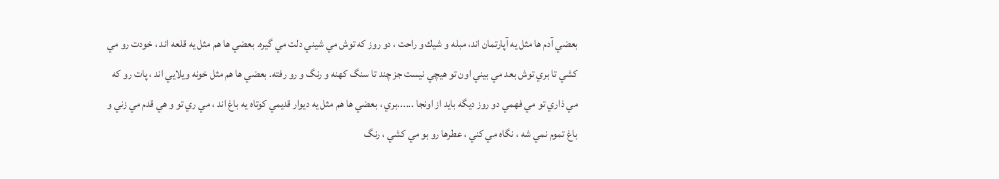بعضي آدم ها مثل يه آپارتمان اند، مبله و شيك و راحت ، دو روز كه توش مي شيني دلت مي گيره. بعضي ها هم مثل يه قلعه اند ، خودت رو مي كشي تا بري توش بعد مي بيني اون تو هيچي نيست جز چند تا سنگ كهنه و رنگ و رو رفته. بعضي ها هم مثل خونه ويلايي اند ، پات رو كه مي ذاري تو مي فهمي دو روز ديگه بايد از اونجا ......بري ، بعضي ها هم مثل يه ديوار قديمي كوتاه يه باغ اند ، مي ري تو و هي قدم مي زني و باغ تموم نمي شه ، نگاه مي كني ، عطرها رو بو مي كشي ، رنگ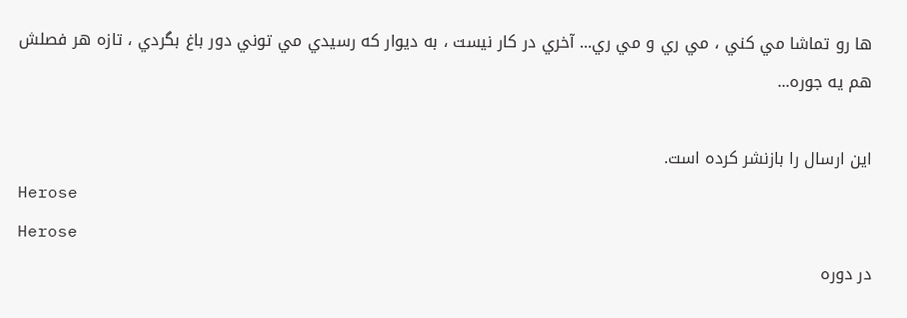ها رو تماشا مي كني ، مي ري و مي ري... آخري در كار نيست ، به ديوار كه رسيدي مي توني دور باغ بگردي ، تازه هر فصلش هم يه جوره...

این ارسال را بازنشر کرده است.
Herose
Herose
در دوره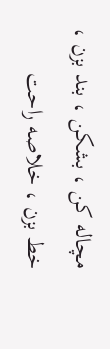مچاله کن ، بشکن ، بند بزن ، خط بزن ، خلاصه راحت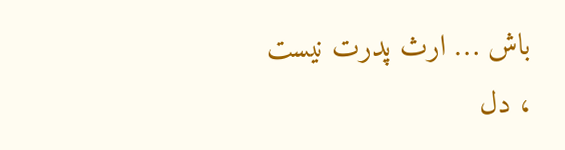باش … ارث پدرت نيست ، دل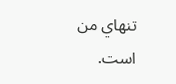تنهاي من است.